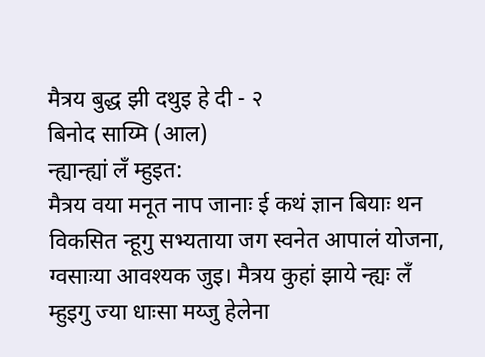मैत्रय बुद्ध झी दथुइ हे दी - २
बिनोद साय्मि (आल)
न्ह्यान्ह्यां लँ म्हुइत:
मैत्रय वया मनूत नाप जानाः ई कथं ज्ञान बियाः थन विकसित न्हूगु सभ्यताया जग स्वनेत आपालं योजना, ग्वसाःया आवश्यक जुइ। मैत्रय कुहां झाये न्ह्यः लँ म्हुइगु ज्या धाःसा मय्जु हेलेना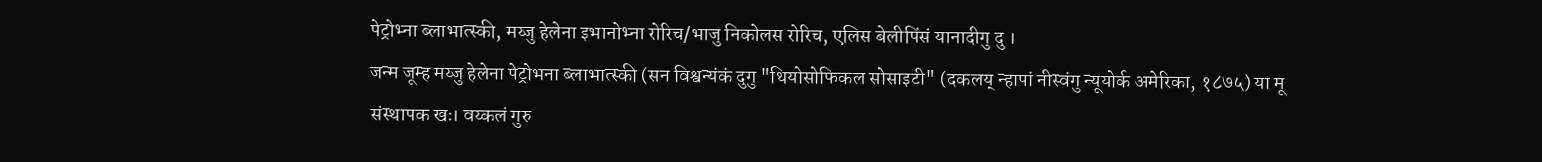पेट्रोभ्ना ब्लाभात्स्की, मय्जु हेलेना इभानोभ्ना रोरिच/भाजु निकोलस रोरिच, एलिस बेलीपिंसं यानादीगु दु ।
जन्म जूम्ह मय्जु हेलेना पेट्रोभना ब्लाभात्स्की (सन विश्वन्यंकं दुगु "थियोसोफिकल सोसाइटी" (दकलय् न्हापां नीस्वंगु न्यूयोर्क अमेरिका, १८७५) या मू संस्थापक खः। वय्कलं गुरु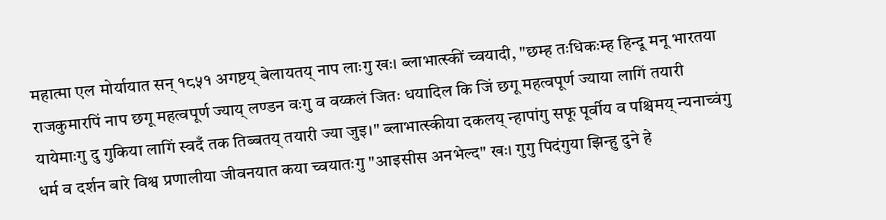महात्मा एल मोर्यायात सन् १८५१ अगष्टय् बेलायतय् नाप लाःगु खः। ब्लाभात्स्कीं च्वयादी, "छम्ह तःधिकःम्ह हिन्दू मनू भारतया राजकुमारपिं नाप छगू महत्वपूर्ण ज्याय् लण्डन वःगु व वय्कलं जितः धयादिल कि जिं छगू महत्वपूर्ण ज्याया लागिं तयारी यायेमाःगु दु गुकिया लागिं स्वदँ तक तिब्बतय् तयारी ज्या जुइ।" ब्लाभात्स्कीया दकलय् न्हापांगु सफू पूर्वीय व पश्चिमय् न्यनाच्वंगु धर्म व दर्शन बारे विश्व प्रणालीया जीवनयात कया च्वयातःगु "आइसीस अनभेल्द" खः। गुगु पिदंगुया झिन्हु दुने हे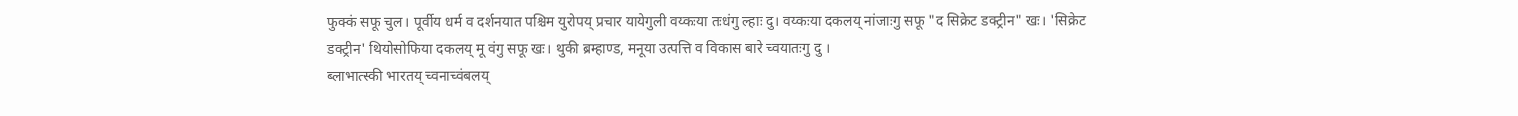फुक्कं सफू चुल। पूर्वीय धर्म व दर्शनयात पश्चिम युरोपय् प्रचार यायेगुली वय्कःया तःधंगु ल्हाः दु। वय्कःया दकलय् नांजाःगु सफू "द सिक्रेट डक्ट्रीन" खः। 'सिक्रेट डक्ट्रीन' थियोसोफिया दकलय् मू वंगु सफू खः। थुकी ब्रम्हाण्ड, मनूया उत्पत्ति व विकास बारे च्वयातःगु दु ।
ब्लाभात्स्की भारतय् च्वनाच्वंबलय्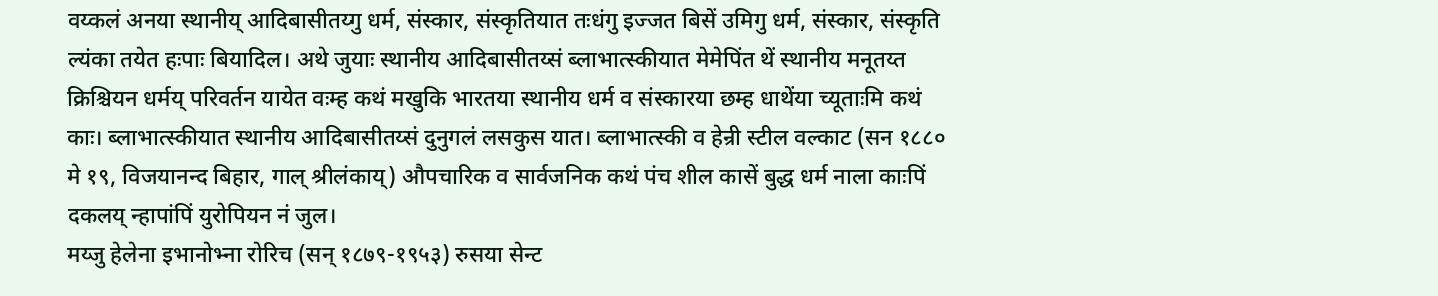वय्कलं अनया स्थानीय् आदिबासीतय्गु धर्म, संस्कार, संस्कृतियात तःधंगु इज्जत बिसें उमिगु धर्म, संस्कार, संस्कृति ल्यंका तयेत हःपाः बियादिल। अथे जुयाः स्थानीय आदिबासीतय्सं ब्लाभात्स्कीयात मेमेपिंत थें स्थानीय मनूतय्त क्रिश्चियन धर्मय् परिवर्तन यायेत वःम्ह कथं मखुकि भारतया स्थानीय धर्म व संस्कारया छम्ह धाथेंया च्यूताःमि कथं काः। ब्लाभात्स्कीयात स्थानीय आदिबासीतय्सं दुनुगलं लसकुस यात। ब्लाभात्स्की व हेन्री स्टील वल्काट (सन १८८० मे १९, विजयानन्द बिहार, गाल् श्रीलंकाय्) औपचारिक व सार्वजनिक कथं पंच शील कासें बुद्ध धर्म नाला काःपिं दकलय् न्हापांपिं युरोपियन नं जुल।
मय्जु हेलेना इभानोभ्ना रोरिच (सन् १८७९-१९५३) रुसया सेन्ट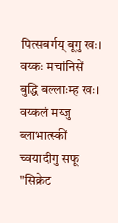पित्सबर्गय् बूगु खः। वय्कः मचांनिसें बुद्धि बल्लाःम्ह खः। वय्कलं मय्जु ब्लाभात्स्कीं च्वयादीगु सफू "सिक्रेट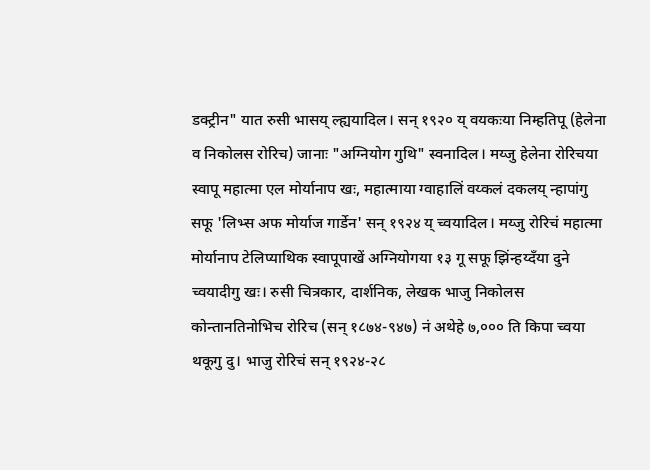डक्ट्रीन" यात रुसी भासय् ल्ह्ययादिल। सन् १९२० य् वयकःया निम्हतिपू (हेलेना व निकोलस रोरिच) जानाः "अग्नियोग गुथि" स्वनादिल। मय्जु हेलेना रोरिचया स्वापू महात्मा एल मोर्यानाप खः, महात्माया ग्वाहालिं वय्कलं दकलय् न्हापांगु सफू 'लिभ्स अफ मोर्याज गार्डेन' सन् १९२४ य् च्वयादिल। मय्जु रोरिचं महात्मा मोर्यानाप टेलिप्याथिक स्वापूपाखें अग्नियोगया १३ गू सफू झिंन्हय्दँया दुने च्वयादीगु खः। रुसी चित्रकार, दार्शनिक, लेखक भाजु निकोलस कोन्तानतिनोभिच रोरिच (सन् १८७४-९४७) नं अथेहे ७,००० ति किपा च्वया थकूगु दु। भाजु रोरिचं सन् १९२४-२८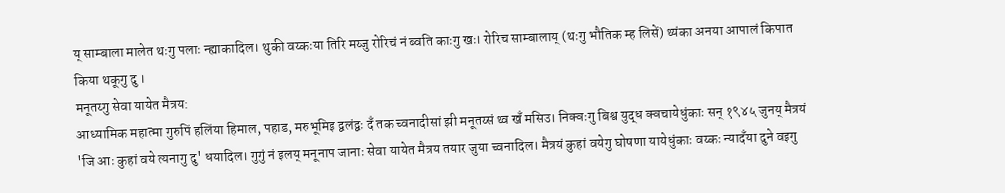य् साम्बाला मालेत थःगु पलाः न्ह्याकादिल। थुकी वय्कःया तिरि मय्जु रोरिचं नं ब्वति काःगु खः। रोरिच साम्बालाय् (थःगु भौतिक म्ह लिसें) थ्यंका अनया आपालं किपात किया थकूगु दु ।
मनूतय्गु सेवा यायेत मैत्रय:
आध्यामिक महात्मा गुरुपिं हलिंया हिमाल, पहाड, मरुभूमिइ द्वलंद्वः दँ तक च्वनादीसां झी मनूतय्सं थ्व खँ मसिउ। निक्वःगु बिश्व युद्ध क्वचायेधुंकाः सन् १९४५ जुनय् मैत्रयं 'जि आः कुहां वये त्यनागु दु' धयादिल। गुगुं नं इलय् मनूनाप जानाः सेवा यायेत मैत्रय तयार जुया च्वनादिल। मैत्रयं कुहां वयेगु घोषणा यायेधुंकाः वय्कः न्यादँया दुने वइगु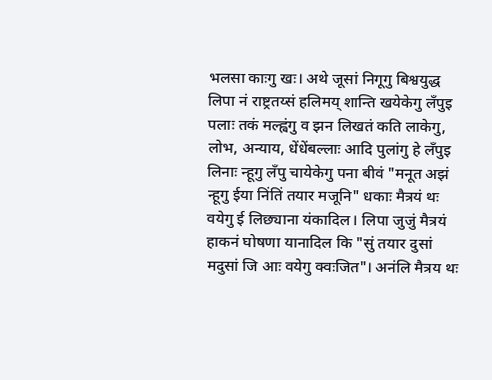भलसा काःगु खः। अथे जूसां निगूगु बिश्वयुद्ध लिपा नं राष्ट्रतय्सं हलिमय् शान्ति खयेकेगु लँपुइ पलाः तकं मल्ह्वंगु व झन लिखतं कति लाकेगु, लोभ, अन्याय, धेंधेंबल्लाः आदि पुलांगु हे लँपुइ लिनाः न्हूगु लँपु चायेकेगु पना बीवं "मनूत अझं न्हूगु ईया निंतिं तयार मजूनि" धकाः मैत्रयं थः वयेगु ई लिछ्याना यंकादिल। लिपा जुजुं मैत्रयं हाकनं घोषणा यानादिल कि "सुं तयार दुसां मदुसां जि आः वयेगु क्वःजित"। अनंलि मैत्रय थः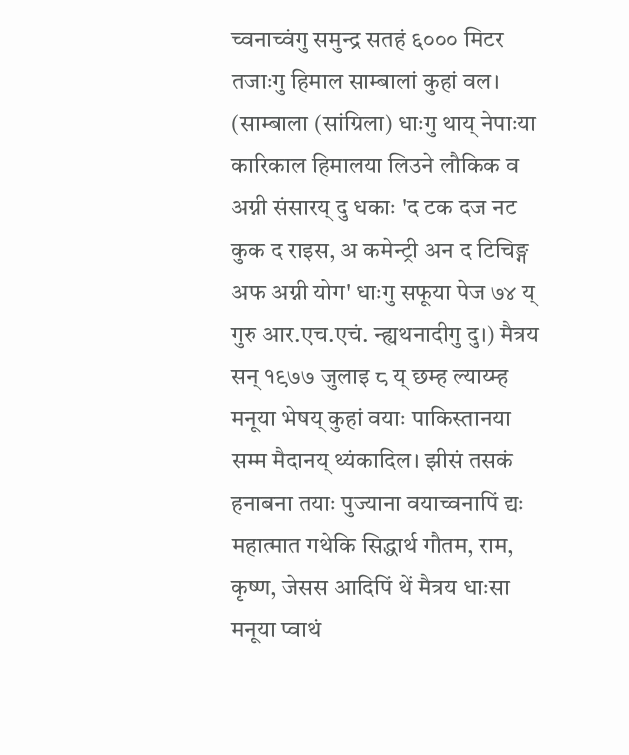च्वनाच्वंगु समुन्द्र सतहं ६००० मिटर तजाःगु हिमाल साम्बालां कुहां वल। (साम्बाला (सांग्रिला) धाःगु थाय् नेपाःया कारिकाल हिमालया लिउने लौकिक व अग्नी संसारय् दु धकाः 'द टक दज नट कुक द राइस, अ कमेन्ट्री अन द टिचिङ्ग अफ अग्नी योग' धाःगु सफूया पेज ७४ य् गुरु आर.एच.एचं. न्ह्यथनादीगु दु।) मैत्रय सन् १९७७ जुलाइ ८ य् छम्ह ल्याय्म्ह मनूया भेषय् कुहां वयाः पाकिस्तानया सम्म मैदानय् थ्यंकादिल। झीसं तसकं हनाबना तयाः पुज्याना वयाच्वनापिं द्यः महात्मात गथेकि सिद्धार्थ गौतम, राम, कृष्ण, जेसस आदिपिं थें मैत्रय धाःसा मनूया प्वाथं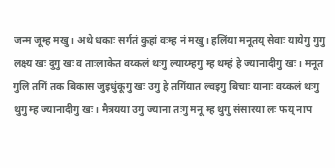जन्म जूम्ह मखु। अथे धकाः सर्गतं कुहां वःम्ह नं मखु। हलिंया मनूतय् सेवाः यायेगु गुगु लक्ष्य खः दुगु खः व ताःलाकेत वय्कलं थःगु ल्याय्म्हगु म्ह थम्हं हे ज्यानादीगु खः। मनूत गुलि तगिं तक बिकास जुइधुंकूगु खः उगु हे तगिंयात ल्वइगु बिचाः यानाः वय्कलं थःगु थुगु म्ह ज्यानादीगु खः। मैत्रयया उगु ज्याना तःगु मनू म्ह थुगु संसारया लः फय् नाप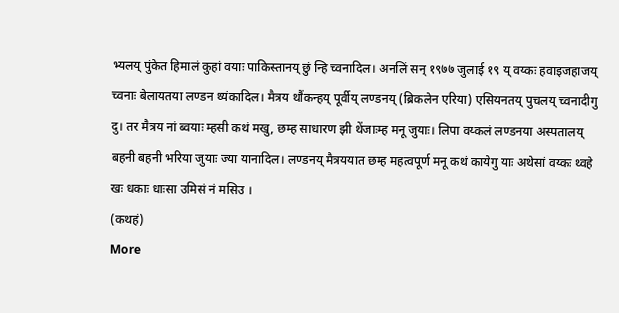भ्यलय् पुंकेत हिमालं कुहां वयाः पाकिस्तानय् छुं न्हि च्वनादिल। अनलिं सन् १९७७ जुलाई १९ य् वय्कः हवाइजहाजय् च्वनाः बेलायतया लण्डन थ्यंकादिल। मैत्रय थौंकन्हय् पूर्वीय् लण्डनय् (ब्रिकलेन एरिया) एसियनतय् पुचलय् च्वनादीगु दु। तर मैत्रय नां ब्वयाः म्हसी कथं मखु, छम्ह साधारण झी थेंजाःम्ह मनू जुयाः। लिपा वय्कलं लण्डनया अस्पतालय् बहनी बहनी भरिया जुयाः ज्या यानादिल। लण्डनय् मैत्रययात छम्ह महत्वपूर्ण मनू कथं कायेगु याः अथेसां वय्कः थ्वहे खः धकाः धाःसा उमिसं नं मसिउ ।
(कथहं)
More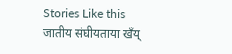Stories Like this
जातीय संघीयताया खँय्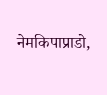नेमकिपाप्राडो,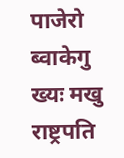पाजेरो ब्वाकेगु ख्यः मखु
राष्ट्रपति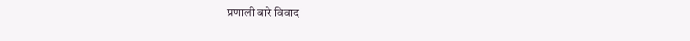प्रणाली बारे विवाद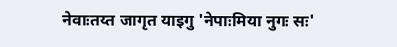नेवाःतय्त जागृत याइगु 'नेपाःमिया नुगः सः'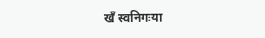खँ स्वनिगःया